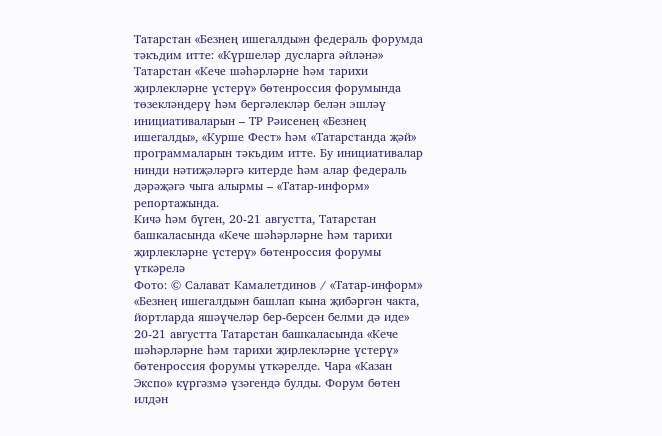Татарстан «Безнең ишегалды»н федераль форумда тәкъдим итте: «Күршеләр дусларга әйләнә»
Татарстан «Кече шәһәрләрне һәм тарихи җирлекләрне үстерү» бөтенроссия форумында төзекләндерү һәм бергәлекләр белән эшләү инициативаларын – ТР Рәисенең «Безнең ишегалды», «Курше Фест» һәм «Татарстанда җәй» программаларын тәкъдим итте. Бу инициативалар нинди нәтиҗәләргә китерде һәм алар федераль дәрәҗәгә чыга алырмы – «Татар-информ» репортажында.
Кичә һәм бүген, 20-21 августта, Татарстан башкаласында «Кече шәһәрләрне һәм тарихи җирлекләрне үстерү» бөтенроссия форумы үткәрелә
Фото: © Салават Камалетдинов / «Татар-информ»
«Безнең ишегалды»н башлап кына җибәргән чакта, йортларда яшәүчеләр бер-берсен белми дә иде»
20-21 августта Татарстан башкаласында «Кече шәһәрләрне һәм тарихи җирлекләрне үстерү» бөтенроссия форумы үткәрелде. Чара «Казан Экспо» күргәзмә үзәгендә булды. Форум бөтен илдән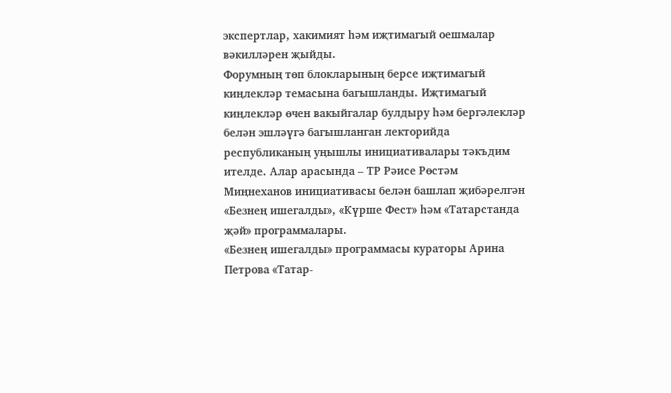экспертлар, хакимият һәм иҗтимагый оешмалар вәкилләрен җыйды.
Форумның төп блокларының берсе иҗтимагый киңлекләр темасына багышланды. Иҗтимагый киңлекләр өчен вакыйгалар булдыру һәм бергәлекләр белән эшләүгә багышланган лекторийда республиканың уңышлы инициативалары тәкъдим ителде. Алар арасында – ТР Рәисе Рөстәм Миңнеханов инициативасы белән башлап җибәрелгән «Безнең ишегалды», «Күрше Фест» һәм «Татарстанда җәй» программалары.
«Безнең ишегалды» программасы кураторы Арина Петрова «Татар-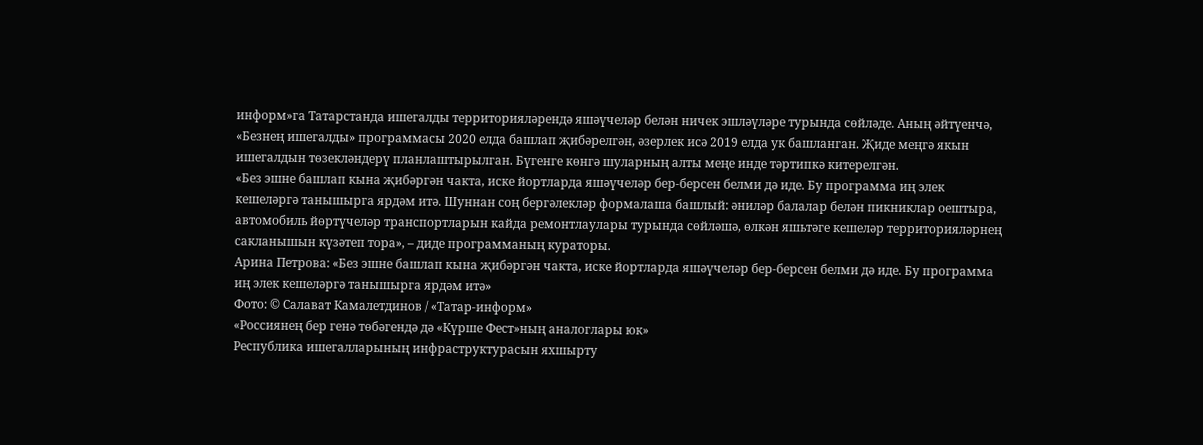информ»га Татарстанда ишегалды территорияләрендә яшәүчеләр белән ничек эшләүләре турында сөйләде. Аның әйтүенчә, «Безнең ишегалды» программасы 2020 елда башлап җибәрелгән, әзерлек исә 2019 елда ук башланган. Җиде меңгә якын ишегалдын төзекләндерү планлаштырылган. Бүгенге көнгә шуларның алты меңе инде тәртипкә китерелгән.
«Без эшне башлап кына җибәргән чакта, иске йортларда яшәүчеләр бер-берсен белми дә иде. Бу программа иң элек кешеләргә танышырга ярдәм итә. Шуннан соң бергәлекләр формалаша башлый: әниләр балалар белән пикниклар оештыра, автомобиль йөртүчеләр транспортларын кайда ремонтлаулары турында сөйләшә, өлкән яшьтәге кешеләр территорияләрнең сакланышын күзәтеп тора», – диде программаның кураторы.
Арина Петрова: «Без эшне башлап кына җибәргән чакта, иске йортларда яшәүчеләр бер-берсен белми дә иде. Бу программа иң элек кешеләргә танышырга ярдәм итә»
Фото: © Салават Камалетдинов / «Татар-информ»
«Россиянең бер генә төбәгендә дә «Күрше Фест»ның аналоглары юк»
Республика ишегалларының инфраструктурасын яхшырту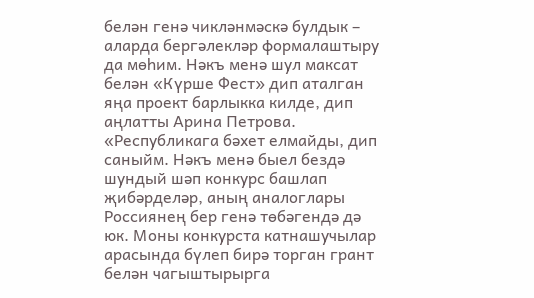белән генә чикләнмәскә булдык – аларда бергәлекләр формалаштыру да мөһим. Нәкъ менә шул максат белән «Күрше Фест» дип аталган яңа проект барлыкка килде, дип аңлатты Арина Петрова.
«Республикага бәхет елмайды, дип саныйм. Нәкъ менә быел бездә шундый шәп конкурс башлап җибәрделәр, аның аналоглары Россиянең бер генә төбәгендә дә юк. Моны конкурста катнашучылар арасында бүлеп бирә торган грант белән чагыштырырга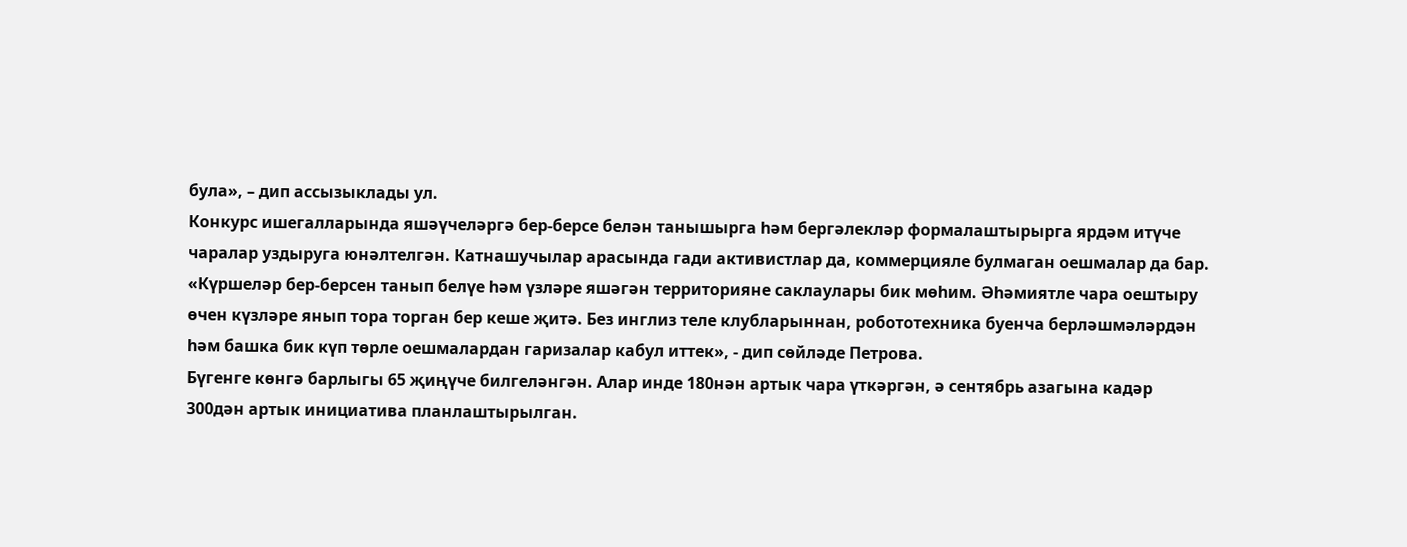була», – дип ассызыклады ул.
Конкурс ишегалларында яшәүчеләргә бер-берсе белән танышырга һәм бергәлекләр формалаштырырга ярдәм итүче чаралар уздыруга юнәлтелгән. Катнашучылар арасында гади активистлар да, коммерцияле булмаган оешмалар да бар.
«Күршеләр бер-берсен танып белүе һәм үзләре яшәгән территорияне саклаулары бик мөһим. Әһәмиятле чара оештыру өчен күзләре янып тора торган бер кеше җитә. Без инглиз теле клубларыннан, робототехника буенча берләшмәләрдән һәм башка бик күп төрле оешмалардан гаризалар кабул иттек», - дип сөйләде Петрова.
Бүгенге көнгә барлыгы 65 җиңүче билгеләнгән. Алар инде 180нән артык чара үткәргән, ә сентябрь азагына кадәр 300дән артык инициатива планлаштырылган.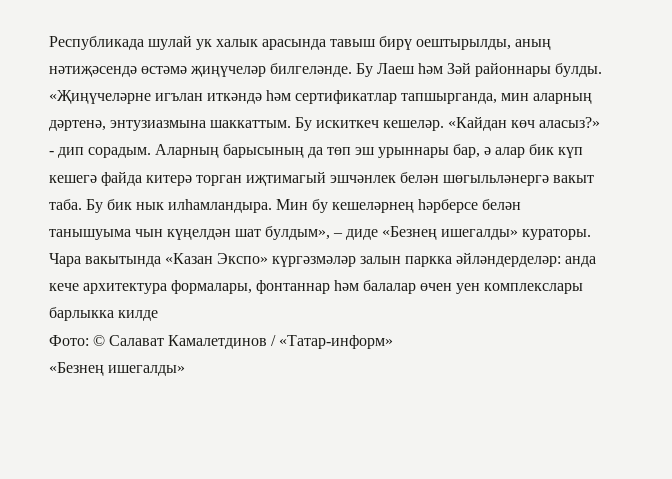Республикада шулай ук халык арасында тавыш бирү оештырылды, аның нәтиҗәсендә өстәмә җиңүчеләр билгеләнде. Бу Лаеш һәм Зәй районнары булды.
«Җиңүчеләрне игълан иткәндә һәм сертификатлар тапшырганда, мин аларның дәртенә, энтузиазмына шаккаттым. Бу искиткеч кешеләр. «Кайдан көч аласыз?» - дип сорадым. Аларның барысының да төп эш урыннары бар, ә алар бик күп кешегә файда китерә торган иҗтимагый эшчәнлек белән шөгыльләнергә вакыт таба. Бу бик нык илһамландыра. Мин бу кешеләрнең һәрберсе белән танышуыма чын күңелдән шат булдым», – диде «Безнең ишегалды» кураторы.
Чара вакытында «Казан Экспо» күргәзмәләр залын паркка әйләндерделәр: анда кече архитектура формалары, фонтаннар һәм балалар өчен уен комплекслары барлыкка килде
Фото: © Салават Камалетдинов / «Татар-информ»
«Безнең ишегалды»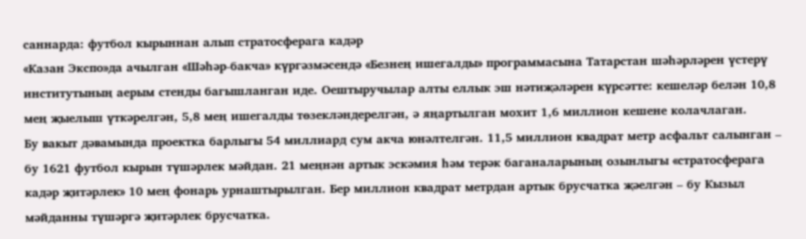саннарда: футбол кырыннан алып стратосферага кадәр
«Казан Экспо»да ачылган «Шәһәр-бакча» күргәзмәсендә «Безнең ишегалды» программасына Татарстан шәһәрләрен үстерү институтының аерым стенды багышланган иде. Оештыручылар алты еллык эш нәтиҗәләрен күрсәтте: кешеләр белән 10,8 мең җыелыш үткәрелгән, 5,8 мең ишегалды төзекләндерелгән, ә яңартылган мохит 1,6 миллион кешене колачлаган.
Бу вакыт дәвамында проектка барлыгы 54 миллиард сум акча юнәлтелгән. 11,5 миллион квадрат метр асфальт салынган – бу 1621 футбол кырын түшәрлек мәйдан. 21 меңнән артык эскәмия һәм терәк баганаларының озынлыгы «стратосферага кадәр җитәрлек» 10 мең фонарь урнаштырылган. Бер миллион квадрат метрдан артык брусчатка җәелгән – бу Кызыл мәйданны түшәргә җитәрлек брусчатка.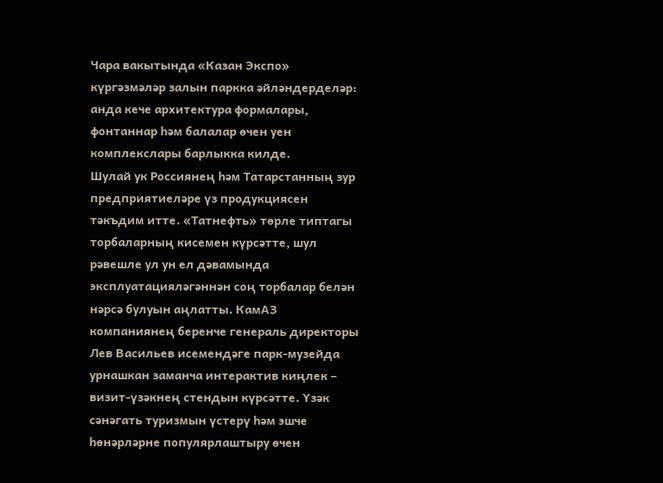Чара вакытында «Казан Экспо» күргәзмәләр залын паркка әйләндерделәр: анда кече архитектура формалары, фонтаннар һәм балалар өчен уен комплекслары барлыкка килде.
Шулай ук Россиянең һәм Татарстанның зур предприятиеләре үз продукциясен тәкъдим итте. «Татнефть» төрле типтагы торбаларның кисемен күрсәтте, шул рәвешле ул ун ел дәвамында эксплуатацияләгәннән соң торбалар белән нәрсә булуын аңлатты. КамАЗ компаниянең беренче генераль директоры Лев Васильев исемендәге парк-музейда урнашкан заманча интерактив киңлек – визит-үзәкнең стендын күрсәтте. Үзәк сәнәгать туризмын үстерү һәм эшче һөнәрләрне популярлаштыру өчен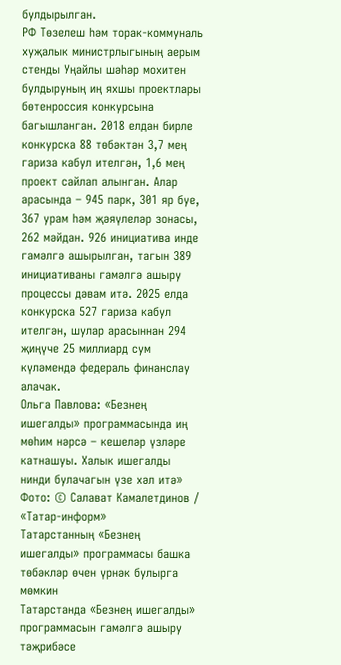булдырылган.
РФ Төзелеш һәм торак-коммуналь хуҗалык министрлыгының аерым стенды Уңайлы шәһәр мохитен булдыруның иң яхшы проектлары бөтенроссия конкурсына багышланган. 2018 елдан бирле конкурска 88 төбәктән 3,7 мең гариза кабул ителгән, 1,6 мең проект сайлап алынган. Алар арасында – 945 парк, 301 яр буе, 367 урам һәм җәяүлеләр зонасы, 262 мәйдан. 926 инициатива инде гамәлгә ашырылган, тагын 389 инициативаны гамәлгә ашыру процессы дәвам итә. 2025 елда конкурска 527 гариза кабул ителгән, шулар арасыннан 294 җиңүче 25 миллиард сум күләмендә федераль финанслау алачак.
Ольга Павлова: «Безнең ишегалды» программасында иң мөһим нәрсә – кешеләр үзләре катнашуы. Халык ишегалды нинди булачагын үзе хәл итә»
Фото: © Салават Камалетдинов / «Татар-информ»
Татарстанның «Безнең ишегалды» программасы башка төбәкләр өчен үрнәк булырга мөмкин
Татарстанда «Безнең ишегалды» программасын гамәлгә ашыру тәҗрибәсе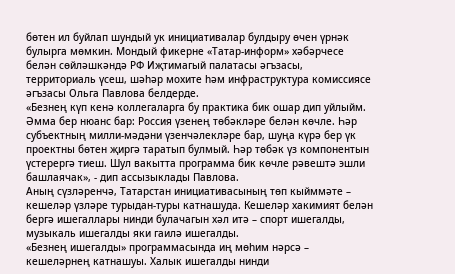бөтен ил буйлап шундый ук инициативалар булдыру өчен үрнәк булырга мөмкин. Мондый фикерне «Татар-информ» хәбәрчесе белән сөйләшкәндә РФ Иҗтимагый палатасы әгъзасы, территориаль үсеш, шәһәр мохите һәм инфраструктура комиссиясе әгъзасы Ольга Павлова белдерде.
«Безнең күп кенә коллегаларга бу практика бик ошар дип уйлыйм. Әмма бер нюанс бар: Россия үзенең төбәкләре белән көчле. Һәр субъектның милли-мәдәни үзенчәлекләре бар, шуңа күрә бер үк проектны бөтен җиргә таратып булмый. Һәр төбәк үз компонентын үстерергә тиеш. Шул вакытта программа бик көчле рәвештә эшли башлаячак», - дип ассызыклады Павлова.
Аның сүзләренчә, Татарстан инициативасының төп кыйммәте – кешеләр үзләре турыдан-туры катнашуда. Кешеләр хакимият белән бергә ишегаллары нинди булачагын хәл итә – спорт ишегалды, музыкаль ишегалды яки гаилә ишегалды.
«Безнең ишегалды» программасында иң мөһим нәрсә – кешеләрнең катнашуы. Халык ишегалды нинди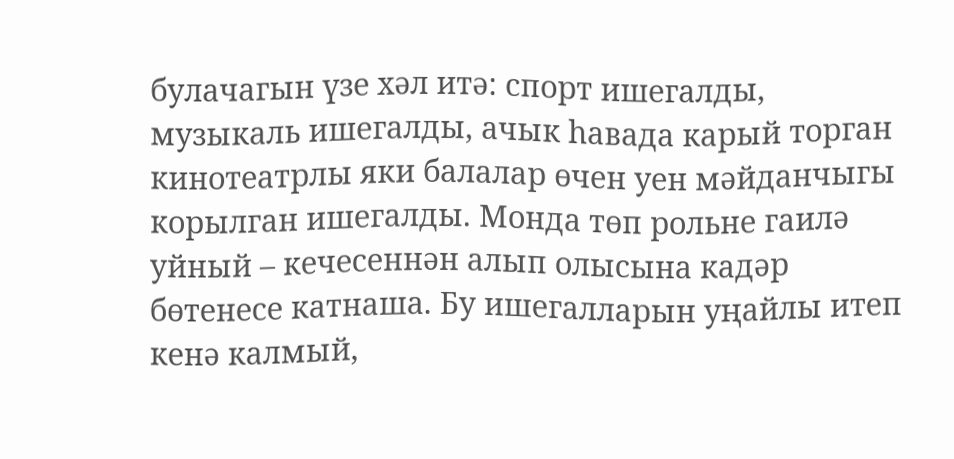булачагын үзе хәл итә: спорт ишегалды, музыкаль ишегалды, ачык һавада карый торган кинотеатрлы яки балалар өчен уен мәйданчыгы корылган ишегалды. Монда төп рольне гаилә уйный – кечесеннән алып олысына кадәр бөтенесе катнаша. Бу ишегалларын уңайлы итеп кенә калмый,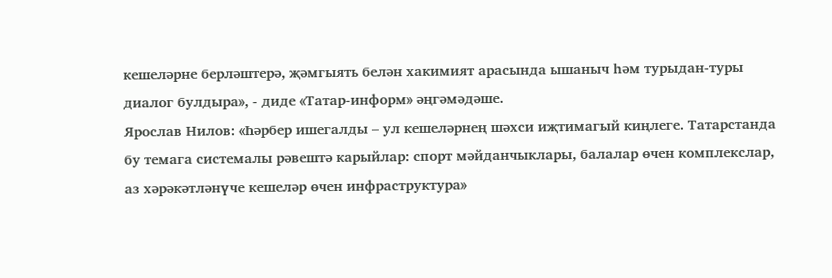кешеләрне берләштерә, җәмгыять белән хакимият арасында ышаныч һәм турыдан-туры диалог булдыра», - диде «Татар-информ» әңгәмәдәше.
Ярослав Нилов: «Һәрбер ишегалды – ул кешеләрнең шәхси иҗтимагый киңлеге. Татарстанда бу темага системалы рәвештә карыйлар: спорт мәйданчыклары, балалар өчен комплекслар, аз хәрәкәтләнүче кешеләр өчен инфраструктура»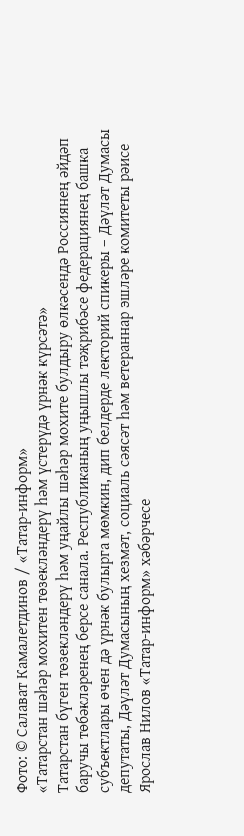Фото: © Салават Камалетдинов / «Татар-информ»
«Татарстан шәһәр мохитен төзекләндерү һәм үстерүдә үрнәк күрсәтә»
Татарстан бүген төзекләндерү һәм уңайлы шәһәр мохите булдыру өлкәсендә Россиянең әйдәп баручы төбәкләренең берсе санала. Республиканың уңышлы тәҗрибәсе федерациянең башка субъектлары өчен дә үрнәк булырга мөмкин, дип белдерде лекторий спикеры – Дәүләт Думасы депутаты, Дәүләт Думасының хезмәт, социаль сәясәт һәм ветераннар эшләре комитеты рәисе Ярослав Нилов «Татар-информ» хәбәрчесе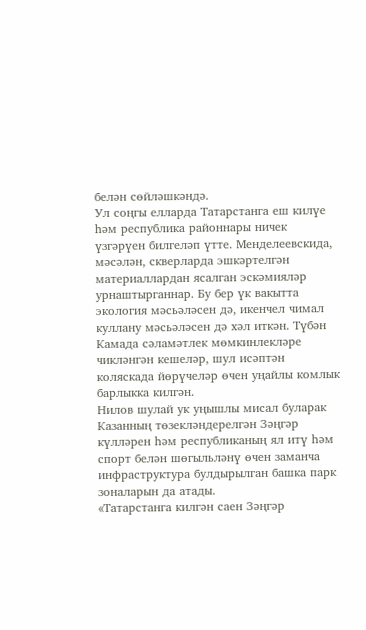белән сөйләшкәндә.
Ул соңгы елларда Татарстанга еш килүе һәм республика районнары ничек үзгәрүен билгеләп үтте. Менделеевскида, мәсәлән, скверларда эшкәртелгән материаллардан ясалган эскәмияләр урнаштырганнар. Бу бер үк вакытта экология мәсьәләсен дә, икенчел чимал куллану мәсьәләсен дә хәл иткән. Түбән Камада сәламәтлек мөмкинлекләре чикләнгән кешеләр, шул исәптән коляскада йөрүчеләр өчен уңайлы комлык барлыкка килгән.
Нилов шулай ук уңышлы мисал буларак Казанның төзекләндерелгән Зәңгәр күлләрен һәм республиканың ял итү һәм спорт белән шөгыльләнү өчен заманча инфраструктура булдырылган башка парк зоналарын да атады.
«Татарстанга килгән саен Зәңгәр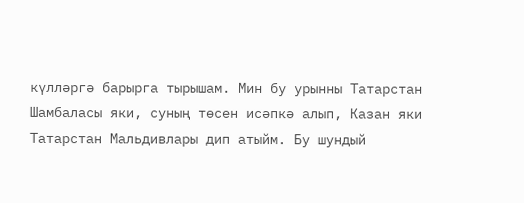күлләргә барырга тырышам. Мин бу урынны Татарстан Шамбаласы яки, суның төсен исәпкә алып, Казан яки Татарстан Мальдивлары дип атыйм. Бу шундый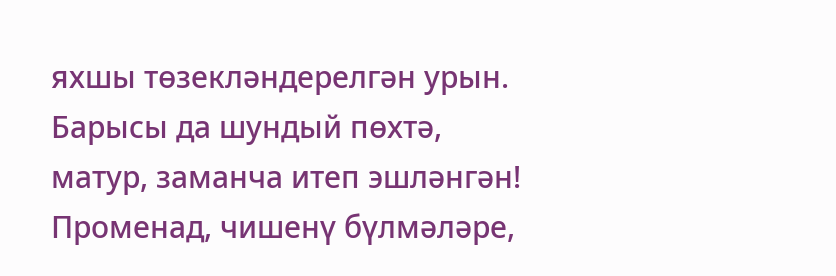яхшы төзекләндерелгән урын. Барысы да шундый пөхтә, матур, заманча итеп эшләнгән! Променад, чишенү бүлмәләре,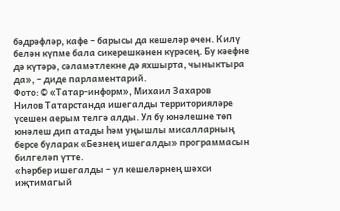бәдрәфләр, кафе – барысы да кешеләр өчен. Килү белән күпме бала сикерешкәнен күрәсең. Бу кәефне дә күтәрә, сәламәтлекне дә яхшырта, чыныктыра да», – диде парламентарий.
Фото: © «Татар-информ», Михаил Захаров
Нилов Татарстанда ишегалды территорияләре үсешен аерым телгә алды. Ул бу юнәлешне төп юнәлеш дип атады һәм уңышлы мисалларның берсе буларак «Безнең ишегалды» программасын билгеләп үтте.
«Һәрбер ишегалды – ул кешеләрнең шәхси иҗтимагый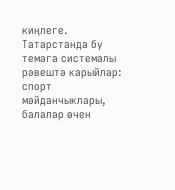киңлеге. Татарстанда бу темага системалы рәвештә карыйлар: спорт мәйданчыклары, балалар өчен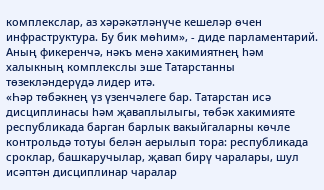комплекслар, аз хәрәкәтләнүче кешеләр өчен инфраструктура. Бу бик мөһим», - диде парламентарий.
Аның фикеренчә, нәкъ менә хакимиятнең һәм халыкның комплекслы эше Татарстанны төзекләндерүдә лидер итә.
«Һәр төбәкнең үз үзенчәлеге бар. Татарстан исә дисциплинасы һәм җаваплылыгы, төбәк хакимияте республикада барган барлык вакыйгаларны көчле контрольдә тотуы белән аерылып тора: республикада сроклар, башкаручылар, җавап бирү чаралары, шул исәптән дисциплинар чаралар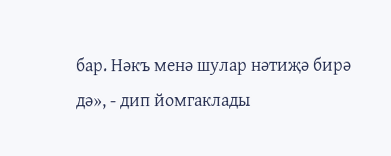бар. Нәкъ менә шулар нәтиҗә бирә дә», - дип йомгаклады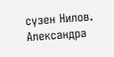сүзен Нилов.
Александра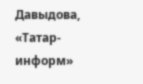Давыдова, «Татар-информ»